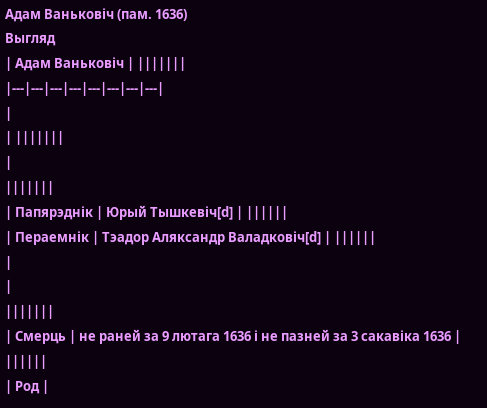Адам Ваньковіч (пам. 1636)
Выгляд
| Адам Ваньковіч | |||||||
|---|---|---|---|---|---|---|---|
|
| |||||||
|
|||||||
| Папярэднік | Юрый Тышкевіч[d] | ||||||
| Пераемнік | Тэадор Аляксандр Валадковіч[d] | ||||||
|
|
|||||||
| Смерць | не раней за 9 лютага 1636 і не пазней за 3 сакавіка 1636 | ||||||
| Род |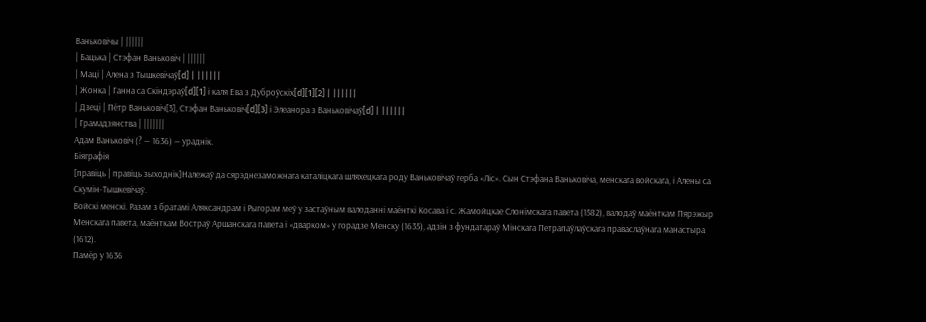Ваньковічы | ||||||
| Бацька | Стэфан Ваньковіч | ||||||
| Маці | Алена з Тышкевічаў[d] | ||||||
| Жонка | Ганна са Скіндэраў[d][1] і каля Ева з Дуброўскіх[d][1][2] | ||||||
| Дзеці | Пётр Ваньковіч[3], Стэфан Ваньковіч[d][3] і Элеанора з Ваньковічаў[d] | ||||||
| Грамадзянства | |||||||
Адам Ваньковіч (? — 1636) — ураднік.
Біяграфія
[правіць | правіць зыходнік]Належаў да сярэднезаможнага каталіцкага шляхецкага роду Ваньковічаў герба «Ліс». Сын Стэфана Ваньковіча, менскага войскага, і Алены са Скумін-Тышкевічаў.
Войскі менскі. Разам з братамі Аляксандрам і Рыгорам меў у застаўным валоданні маёнткі Косава і с. Жамойцкае Слонімскага павета (1582), валодаў маёнткам Пярэжыр Менскага павета, маёнткам Востраў Аршанскага павета і «дварком» у горадзе Менску (1635), адзін з фундатараў Мінскага Петрапаўлаўскага праваслаўнага манастыра (1612).
Памёр у 1636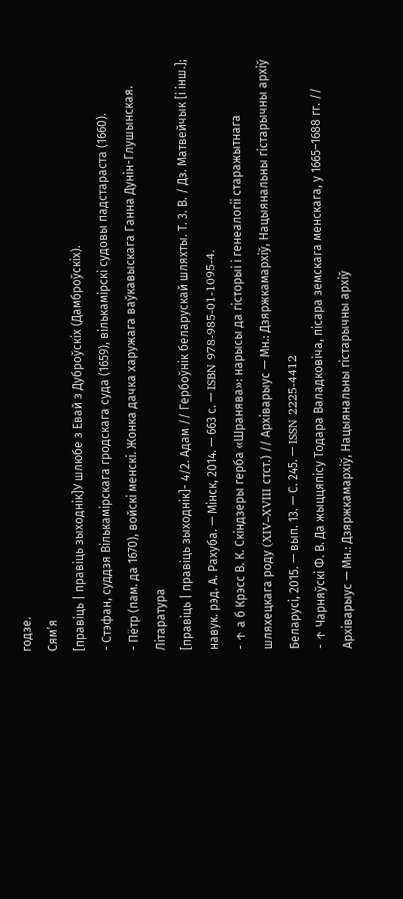годзе.
Сям’я
[правіць | правіць зыходнік]У шлюбе з Евай з Дуброўскіх (Дамброўскіх).
- Стэфан, суддзя Вількамірскага гродскага суда (1659), вількамірскі судовы падстараста (1660).
- Пётр (пам. да 1670), войскі менскі. Жонка дачка харужага ваўкавыскага Ганна Дунін-Глушынская.
Літаратура
[правіць | правіць зыходнік]- 4/2. Адам // Гербоўнік беларускай шляхты. Т. 3. В. / Дз. Матвейчык [і інш.]; навук. рэд. А. Рахуба. — Мінск, 2014. — 663 с. — ISBN 978-985-01-1095-4.
- ↑ а б Крэсс В. К. Скіндзеры герба «Шранява»: нарысы да гісторыі і генеалогіі старажытнага шляхецкага роду (XIV–XVIII стст.) // Архіварыус — Мн.: Дзяржкамархіў, Нацыянальны гістарычны архіў Беларусі, 2015. — вып. 13. — С. 245. — ISSN 2225-4412
- ↑ Чарняўскі Ф. В. Да жыццяпісу Тодара Валадковіча, пісара земскага менскага, у 1665–1688 гг. // Архіварыус — Мн.: Дзяржкамархіў, Нацыянальны гістарычны архіў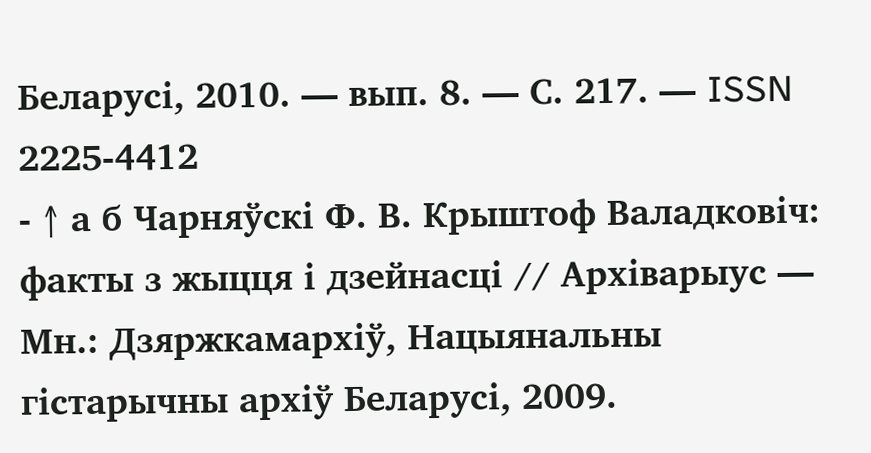Беларусі, 2010. — вып. 8. — С. 217. — ISSN 2225-4412
- ↑ а б Чарняўскі Ф. В. Крыштоф Валадковіч: факты з жыцця і дзейнасці // Архіварыус — Мн.: Дзяржкамархіў, Нацыянальны гістарычны архіў Беларусі, 2009.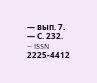— вып. 7. — С. 232. — ISSN 2225-4412